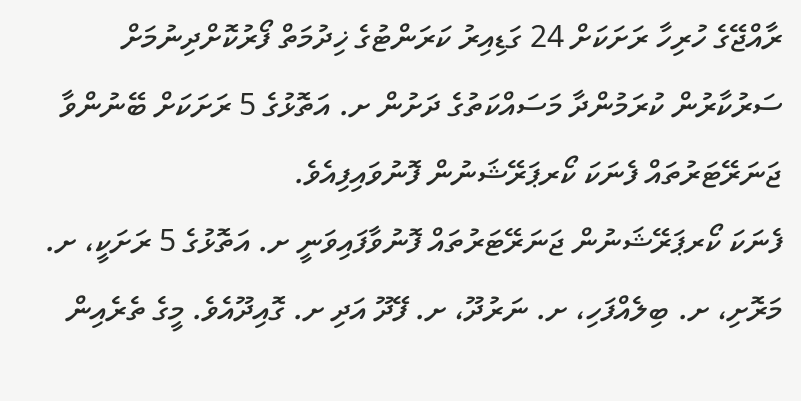ރާއްޖޭގެ ހުރިހާ ރަށަކަށް 24 ގަޑިއިރު ކަރަންޓުގެ ޚިދުމަތް ފޯރުކޮށްދިނުމަށް ސަރުކާރުން ކުރަމުންދާ މަސައްކަތުގެ ދަށުން ށ. އަތޮޅުގެ 5 ރަށަކަށް ބޭނުންވާ ޖަނަރޭޓަރުތައް ފެނަކަ ކޯރޕަރޭޝަނުން ފޮނުވައިފިއެވެ.
ފެނަކަ ކޯރޕަރޭޝަނުން ޖަނަރޭޓަރުތައް ފޮނުވާފައިވަނީ ށ. އަތޮޅުގެ 5 ރަށަކީ، ށ. މަރޮށި، ށ. ބިލެއްފަހި، ށ. ނަރުދޫ، ށ. ފޭދޫ އަދި ށ. ގޮއިދޫއެވެ. މީގެ ތެރެއިން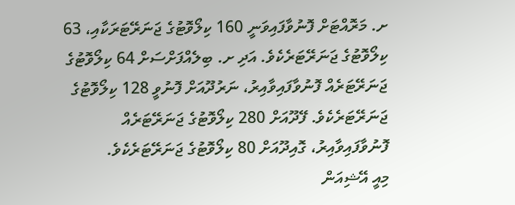ށ. މަރޮއްޓަށް ފޮނުވާފައިވަނީ 160 ކިލޯވޮޓުގެ ޖަނަރޭޓަރަކާއި، 63 ކިލޯވޮޓުގެ ޖަނަރޭޓަރެކެވެ. އަދި ށ. ބިލެއްފަށްސަށް 64 ކިލޯވޮޓުގެ ޖަނަރޭޓަރެއް ފޮނުވާފައިވާއިރު، ނަރުދޫއަށް ފޮނުވީ 128 ކިލޯވޮޓުގެ ޖަނަރޭޓަރެކެވެ. ފޭދޫއަށް 280 ކިލޯވޮޓުގެ ޖަނަރޭޓަރެއް ފޮނުވާފައިވާއިރު، ގޮއިދޫއަށް 80 ކިލޯވޮޓުގެ ޖަނަރޭޓަރެކެވެ.
މިއީ އޭޝިއަން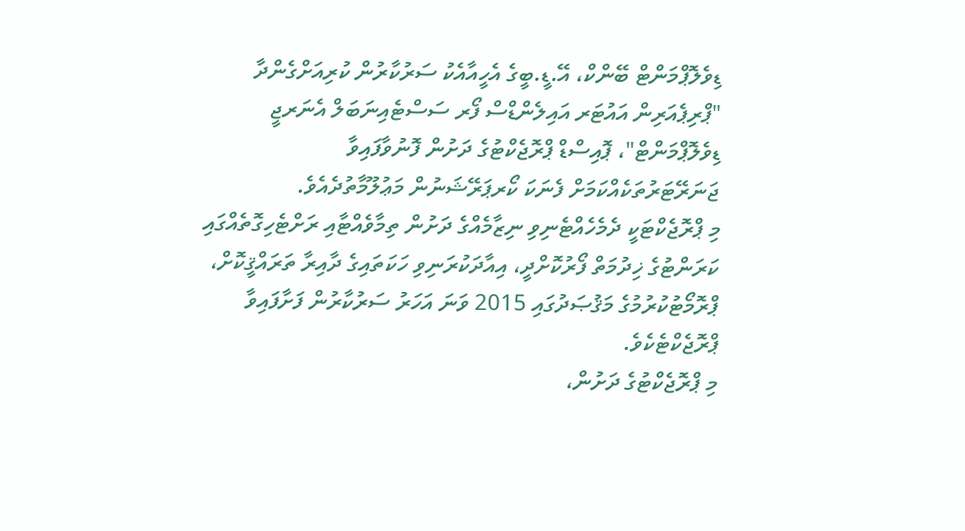ޑިވެލޮޕްމަންޓް ބޭންކް، އޭ.ޑީ.ބީގެ އެހީއާއެކު ސަރުކާރުން ކުރިއަށްގެންދާ "ޕްރިޕެއަރިން އައުޓަރ އައިލެންޑްސް ފޯރ ސަސްޓެއިނަބަލް އެނަރޖީ ޑިވެލޮޕްމަންޓް"، ޕޮއިސްޑް ޕްރޮޖެކްޓުގެ ދަށުން ފޮނުވާފައިވާ ޖަނަރޭޓަރުތަކެއްކަމަށް ފެނަކަ ކޯރޕަރޭޝަނުން މަޢުލޫމާތުދެއެވެ.
މި ޕްރޮޖެކްޓަކީ ދެމެހެއްޓެނިވި ނިޒާމެއްގެ ދަށުން ތިމާވެއްޓާއި ރަށްޓެހިގޮތެއްގައި ކަރަންޓުގެ ޚިދުމަތް ފޯރުކޮށްދީ، އިއާދަކުރަނިވި ހަކަތައިގެ ދާއިރާ ތަރައްޤީކޮށް، ޕްރޮމޯޓުކުރުމުގެ މަޤުޞަދުގައި 2015 ވަނަ އަހަރު ސަރުކާރުން ފަށާފައިވާ ޕްރޮޖެކްޓެކެވެ.
މި ޕްރޮޖެކްޓުގެ ދަށުން،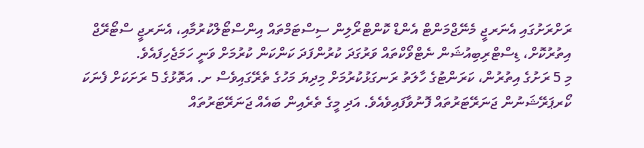ރަށްރަށުގައި އެނަރޖީ މެނޭޖްމަންޓް އެންޑް ކޮންޓްރޯލިން ސިސްޓަމްތައް އިންސްޓޯލްކުރުމާއި، އެނަރޖީ ސްޓޯރޭޖް އިތުރުކޮށް، ޑިސްޓްރިބިއުޝަން ނެޓްވޯކްތައް ވަރުގަދަ ކުރުންފަދަ ކަންކަން ކުރުމަށް ވަނީ ހަމަޖެހިފައެވެ.
މި 5 ރަށުގެ އިތުރުން، ކަރަންޓުގެ ހާލަތު ރަނގަޅުކުރުމަށް މިދިޔަ މަހުގެ ތެރޭގައިވެސް ށ. އަތޮޅުގެ 5 ރަށަކަށް ފެނަކަ ކޯރޕަރޭޝަނުން ޖަނަރޭޓަރުތައް ފޮނުވާފައިވެއެވެ. އަދި މީގެ ތެރެއިން ބައެއް ޖަނަރޭޓަރުތައް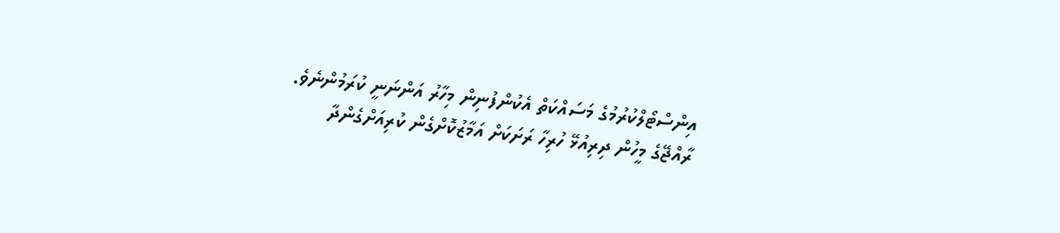އިންސްޓޯލްކުރުމުގެ މަސައްކަތް އެކުންފުނިން މިހާރު އަންނަނީ ކުރަމުންނެވެ.
ރާއްޖޭގެ މީހުން ދިރިއުޅޭ ހުރިހާ ރަށަކަށް އަމާޒުކޮށްގެން ކުރިއަށްގެންދާ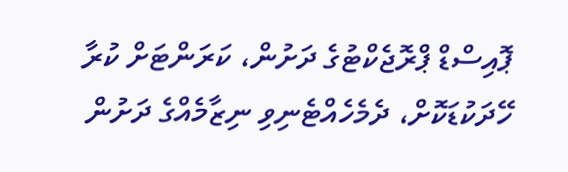ޕޮއިސްޑް ޕްރޮޖެކްޓުގެ ދަށުން، ކަރަންޓަށް ކުރާ ހޭދަކުޑަކޮށް، ދެމެހެއްޓެނިވި ނިޒާމެއްގެ ދަށުން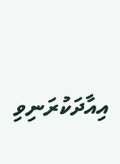އިއާދަކުރަނިވި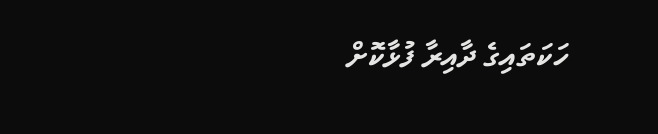ހަކަތައިގެ ދާއިރާ ފުޅާކޮށް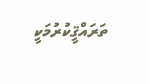ތަރައްޤީކުރުމަކީ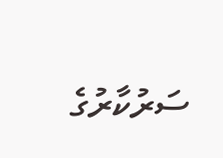ސަރުކާރުގެ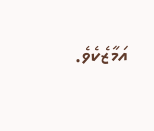އަމާޒެކެވެ.